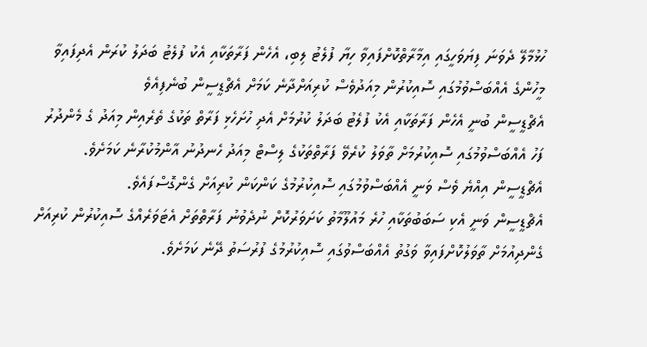ހުޅުމާލޭ ދެވަނަ ފިޔަވަހީގައި އިމާރާތްކޮށްފައިވާ ހިޔާ ފުލެޓު ލިބި، އެހެން ފަރާތަކާއި އެކު ފުލެޓު ބަދަލު ކުރަން އެދިފައިވާ މީހުންގެ އެއްބަސްވުމުގައި ސޮއިކުރުން މިއަދުވެސް ކުރިއަށްދާނެ ކަމަށް އެޗްޑީސީން ބުނެފިއެވެ
އެޗްޑީސީން ބުނީ އެހެން ފަރާތަކާއި އެކު ފުލެޓު ބަދަލު ކުރުމަށް އެދި ހުށަހެޅި ފަރާތް ތަކުގެ ތެރެއިން މިއަދު ގެ މެންދުރު ފަހު އެއްބަސްވުމުގައި ސޮއިކުރުމަށް ތާވަލު ކުރެވޭ ފަރާތްތަކުގެ ލިސްޓް މިއަދު ހެނދުނު އާންމުކުރާނެ ކަމަށެވެ.
އެޗްޑީސީން އިއްޔެ ވެސް ވަނީ އެއްބަސްވުމުގައި ސޮއިކުރުމުގެ ކަންކަން ކުރިއަށް ގެންގޮސްފައެވެ.
އެޗްޑީސީން ވަނީ އެކި ސަބަބުތަކާއި ހުރެ މައުލޫމާތު ކަށަވަރުކޮށް ނުދެވުނު ފަރާތްތަށް އެޓަވަރެއްގެ ސޮއިކުރުން ކުރިއަށް ގެންދިއުމަށް ތާވަލުކޮށްފައިވާ ވަގުތު އެއްބަސްވުގައި ސޮއިކުރުމުގެ ފުރުސަތު ދޭނެ ކަމަށެވެ.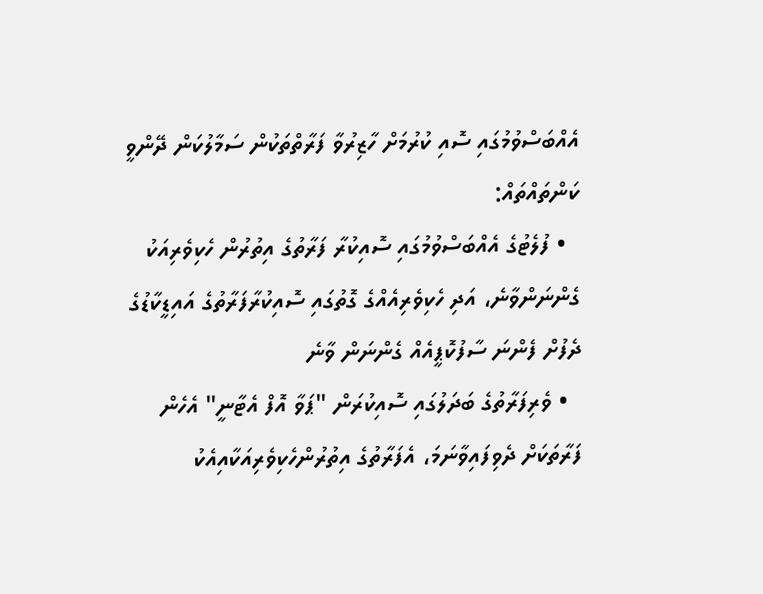އެއްބަސްވުމުގައި ސޮއި ކުރުމަށް ހާޒިރުވާ ފަރާތްތަކުން ސަމާލުކަން ދޭންވީ ކަންތައްތައް:
  • ފުލެޓުގެ އެއްބަސްވުމުގައި ސޮއިކުރާ ފަރާތުގެ އިތުރުން ހެކިވެރިއަކު ގެންނަންވާނެ، އަދި ހެކިވެރިއެއްގެ ގޮތުގައި ސޮއިކުރާފަރާތުގެ އައިޑީކާޑުގެ ދެފުށް ފެންނަ ސާފުކޮޕީއެއް ގެންނަން ވާނެ
  • ވެރިފަރާތުގެ ބަދަލުގައި ސޮއިކުރަން "ޕަވާ އޮފް އެޓާނީ" އެހެން ފަރާތަކަށް ދެވިފައިވާނަމަ، އެފަރާތުގެ އިތުރުންހެކިވެރިއަކާއިއެކު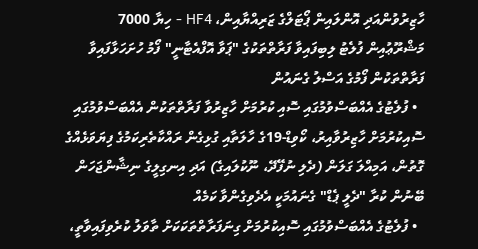ހާޒިރުވުންއަދި އޮންލައިން ޕޯޓަލްގެ ޒަރިއްޔާއިން، HF4 - ހިޔާ 7000 މަޝްރޫޢުއިން ފުލެޓު ލިބިފައިވާ ފަރާތްތަކުގެ "ޕަވާ އޮފްއެޓާނީ" ފޯމު ހުށަހަޅާފައިވާ ފަރާތްތަކުން ފޯމުގެ އަސްލު ގެނައުން
  • ފުލެޓުގެ އެއްބަސްވުމުގައި ސޮއި ކުރުމަށް ހާޒިރުވާ ފަރާތްތަކުން އެއްބަސްވުމުގައި ސޮއިކުރުމަށް ހާޒިރުވާއިރު، ކޯވިޑް-19ގެ ހާލަތާއި ގުޅިގެން ރައްކާތެރިކަމުގެ ފިޔަވަޅެއްގެ ގޮތުން، އަމިއްލަ ގަލަން (ދެލި ނުފޭދޭ، ނޫކުލައިގެ) އަދި އިނގިލީގެ ނިޝާންޖަހަން ބޭނުން ކުރާ "ދެލީ ޕެޑް" ގެނައުމަކީ އެދެވިގެންވާ ކަމެއް
  • ފުލެޓުގެ އެއްބަސްވުމުގައި ސޮއިކުރުމަށް ގިނަފަރާތްތަކަކަށް ތާވަލު ކުރެވިފައިވާތީ،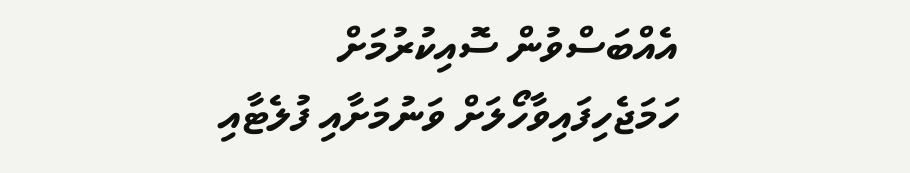އެއްބަސްވުން ސޮއިކުރުމަށް ހަމަޖެހިފައިވާހޯލަށް ވަނުމަށާއި ފުލެޓާއި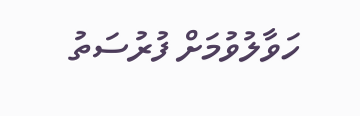ހަވާލުވުމަށް ފުރުސަތު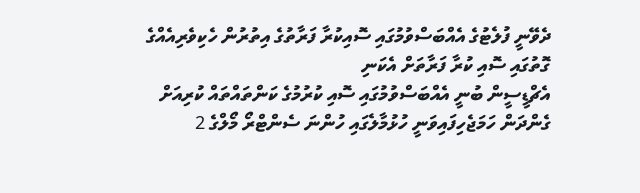ދެވޭނީ ފުލެޓުގެ އެއްބަސްވުމުގައި ސޮއިކުރާ ފަރާތުގެ އިތުރުން ހެކިވެރިއެއްގެ ގޮތުގައި ސޮއި ކުރާ ފަރާތަށް އެކަނި
އެޗްޑީސީން ބުނީ އެއްބަސްވުމުގައި ސޮއި ކުރުމުގެ ކަންތައްތައް ކުރިއަށް ގެންދަން ހަމަޖެހިފައިވަނީ ހުޅުމާލެގައި ހުންނަ ސެންޓްރޯ މޯލްގެ 2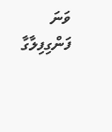ވަނަ ފަންގިފިލާގާ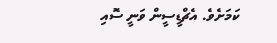ކަމަށެވެ. އެޗްޑީސީން ވަނީ ސޮއި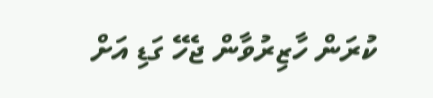ކުރަން ހާޒިރުވާން ޖެހޭ ގަޑި އަށް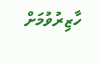ހާޒިރުވުމަށް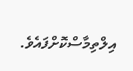އިލްތިމާސްކޮށްފައެވެ.